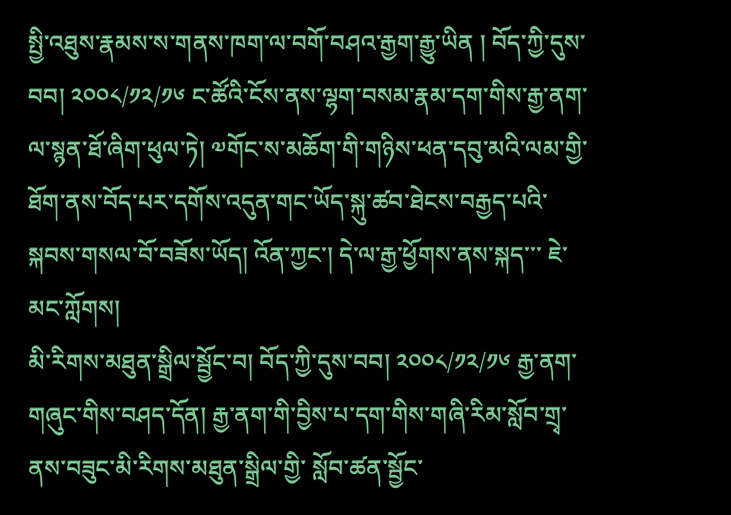སྤྱི་འཐུས་རྣམས་ས་གནས་ཁག་ལ་བགོ་བཤའ་རྒྱག་རྒྱུ་ཡིན ། བོད་ཀྱི་དུས་བབ། ༢༠༠༨/༡༢/༡༦ ང་ཚོའི་ངོས་ནས་ལྷག་བསམ་རྣམ་དག་གིས་རྒྱ་ནག་ལ་སྙན་ཐོ་ཞིག་ཕུལ་ཏེ། ༧གོང་ས་མཆོག་གི་གཉིས་ཕན་དབུ་མའི་ལམ་གྱི་ཐོག་ནས་བོད་པར་དགོས་འདུན་གང་ཡོད་སྐུ་ཚབ་ཐེངས་བརྒྱད་པའི་སྐབས་གསལ་བོ་བཟོས་ཡོད། འོན་ཀྱང་། དེ་ལ་རྒྱ་ཕྱོགས་ནས་སྐད་་་ ཇེ་མང་ཀློགས།
མི་རིགས་མཐུན་སྒྲིལ་སྦྱོང་བ། བོད་ཀྱི་དུས་བབ། ༢༠༠༨/༡༢/༡༦ རྒྱ་ནག་གཞུང་གིས་བཤད་དོན། རྒྱ་ནག་གི་བྱིས་པ་དག་གིས་གཞི་རིམ་སློབ་གྲྭ་ནས་བཟུང་མི་རིགས་མཐུན་སྒྲིལ་གྱི་ སློབ་ཚན་སྦྱོང་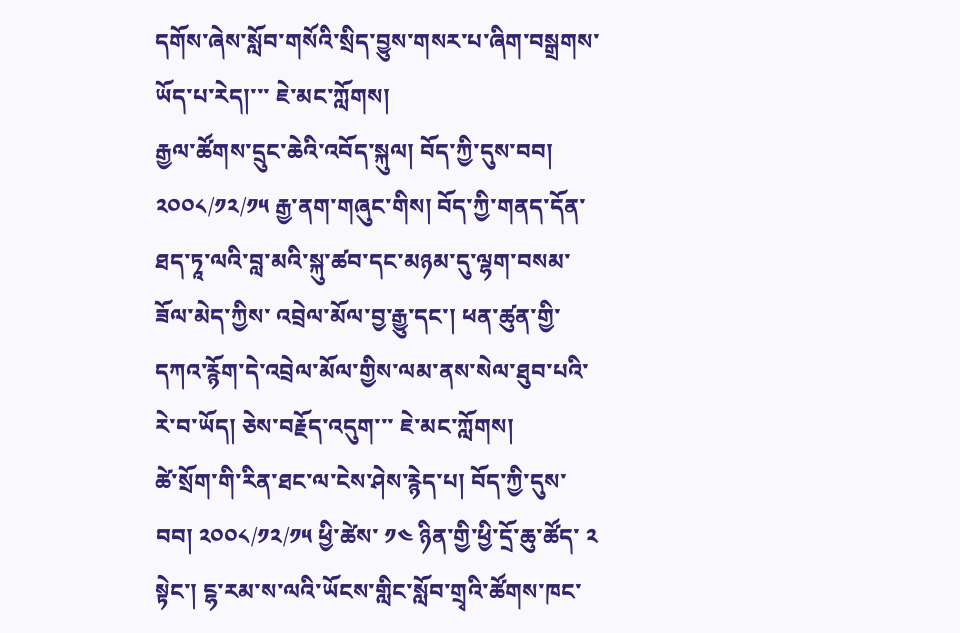དགོས་ཞེས་སློབ་གསོའི་སྲིད་བྱུས་གསར་པ་ཞིག་བསྒྲགས་ཡོད་པ་རེད།་་་ ཇེ་མང་ཀློགས།
རྒྱལ་ཚོགས་དྲུང་ཆེའི་འབོད་སྐུལ། བོད་ཀྱི་དུས་བབ། ༢༠༠༨/༡༢/༡༥ རྒྱ་ནག་གཞུང་གིས། བོད་ཀྱི་གནད་དོན་ཐད་ཏཱ་ལའི་བླ་མའི་སྐུ་ཚབ་དང་མཉམ་དུ་ལྷག་བསམ་ཟོལ་མེད་ཀྱིས་ འབྲེལ་མོལ་བྱ་རྒྱུ་དང་། ཕན་ཚུན་གྱི་དཀའ་རྙོག་དེ་འབྲེལ་མོལ་གྱིས་ལམ་ནས་སེལ་ཐུབ་པའི་རེ་བ་ཡོད། ཅེས་བརྗོད་འདུག་་་ ཇེ་མང་ཀློགས།
ཚེ་སྲོག་གི་རིན་ཐང་ལ་ངེས་ཤེས་རྙེད་པ། བོད་ཀྱི་དུས་བབ། ༢༠༠༨/༡༢/༡༥ ཕྱི་ཚེས་ ༡༤ ཉིན་གྱི་ཕྱི་དྲོ་ཆུ་ཚོད་ ༢ སྟེང་། ངྷ་རམ་ས་ལའི་ཡོངས་གླིང་སློབ་གྲྭའི་ཚོགས་ཁང་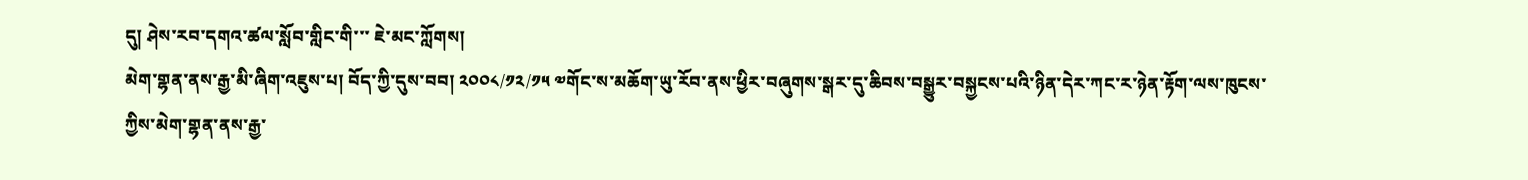དུ། ཤེས་རབ་དགའ་ཚལ་སློབ་གླིང་གི་་་ ཇེ་མང་ཀློགས།
མེག་གྷན་ནས་རྒྱ་མི་ཞིག་འཇུས་པ། བོད་ཀྱི་དུས་བབ། ༢༠༠༨/༡༢/༡༥ ༧གོང་ས་མཆོག་ཡུ་རོབ་ནས་ཕྱིར་བཞུགས་སྒར་དུ་ཆིབས་བསྒྱུར་བསྐྱངས་པའི་ཉིན་དེར་ཀང་ར་ཉེན་རྟོག་ལས་ཁུངས་ཀྱིས་མེག་གྷན་ནས་རྒྱ་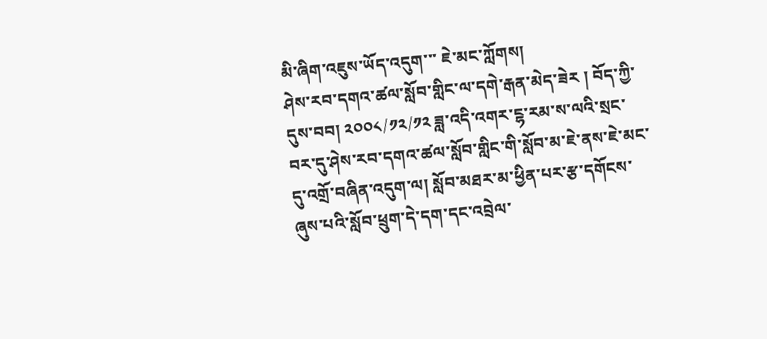མི་ཞིག་འཇུས་ཡོད་འདུག་་་ ཇེ་མང་ཀློགས།
ཤེས་རབ་དགའ་ཚལ་སློབ་གླིང་ལ་དགེ་རྒན་མེད་ཟེར ། བོད་ཀྱི་དུས་བབ། ༢༠༠༨/༡༢/༡༢ ཟླ་འདི་འགར་ངྷ་རམ་ས་ལའི་སྲང་བར་དུ་ཤེས་རབ་དགའ་ཚལ་སློབ་གླིང་གི་སློབ་མ་ཇེ་ནས་ཇེ་མང་དུ་འགྲོ་བཞིན་འདུག་ལ། སློབ་མཐར་མ་ཕྱིན་པར་རྩ་དགོངས་ཞུས་པའི་སློབ་ཕྲུག་དེ་དག་དང་འབྲེལ་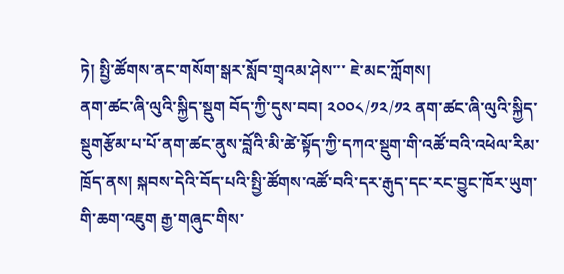ཏེ། སྤྱི་ཚོགས་ནང་གསོག་སྒར་སློབ་གྲྭའམ་ཤེས་་་ ཇེ་མང་ཀློགས།
ནག་ཚང་ཞི་ལུའི་སྐྱིད་སྡུག བོད་ཀྱི་དུས་བབ། ༢༠༠༨/༡༢/༡༢ ནག་ཚང་ཞི་ལུའི་སྐྱིད་སྡུགརྩོམ་པ་པོ་ནག་ཚང་ནུས་བློའི་མི་ཚེ་སྟོད་ཀྱི་དཀའ་སྡུག་གི་འཚོ་བའི་འཕེལ་རིམ་ཁྲོད་ནས། སྐབས་དེའི་བོད་པའི་སྤྱི་ཚོགས་འཚོ་བའི་དར་རྒུད་དང་རང་བྱུང་ཁོར་ཡུག་གི་ཆག་འཇུག རྒྱ་གཞུང་གིས་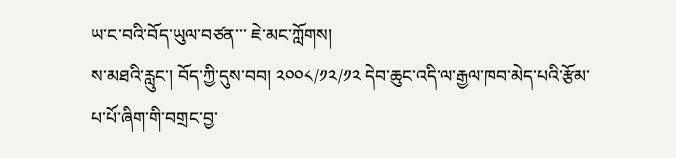ཡ་ང་བའི་བོད་ཡུལ་བཙན་་་ ཇེ་མང་ཀློགས།
ས་མཐའི་རླུང་། བོད་ཀྱི་དུས་བབ། ༢༠༠༨/༡༢/༡༢ དེབ་ཆུང་འདི་ལ་རྒྱལ་ཁབ་མེད་པའི་རྩོམ་པ་པོ་ཞིག་གི་བགྲང་བྱ་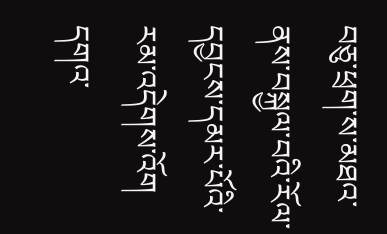བཅུ་ཕྲག་ས་མཐའ་ནས་བསྐྱལ་བའི་རོལ་དབྱངས་དམར་པོའི་རམ་འདེགས་འོག དགའ་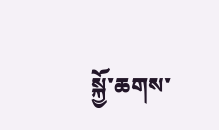སྐྱོ་ཆགས་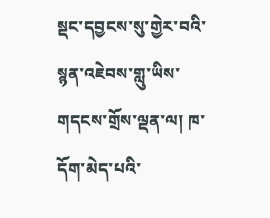སྡང་དབྱངས་སུ་གྱེར་བའི་སྙན་འཇེབས་གླུ་ཡིས་གདངས་གྲོས་ལྡན་ལ། ཁ་དོག་མེད་པའི་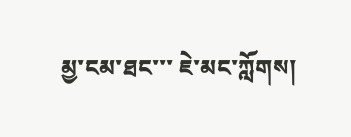མྱ་ངམ་ཐང་་་ ཇེ་མང་ཀློགས།